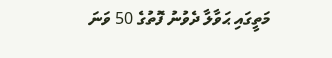މަތީގައި ޙަވާލާ ދެވުނު ފޮތުގެ 50 ވަނަ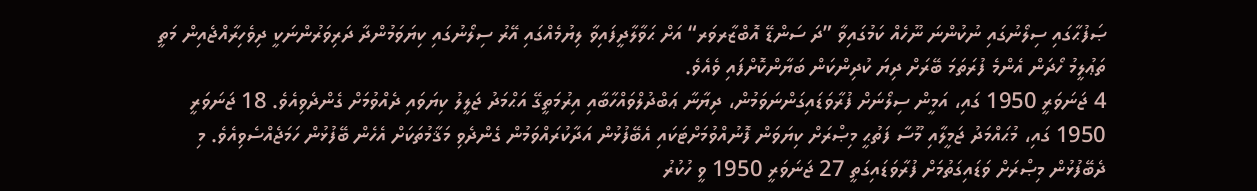ޞަފުޙާގައި ސިލޯނުގައި ނުކުންނަ ނޫހެއް ކަމުގައިވާ ”ދަ ސަންޑޭ އޮބްޒާރވަރ“ އަށް ޙަވާލާދީފައިވާ ލިޔުމެއްގައި އޭރު ސިލޯނުގައި ކިޔަވަމުންދާ ދަރިވަރުންނަކީ ދިވެހިރާއްޖެއިން މަތީ ތަޢުލީމު ހޯދަން އެންމެ ފުރަތަމަ ބޭރަށް ދިޔަ ކުދިންކަން ބަޔާންކޮށްފައި ވެއެވެ.
4 ޖަނަވަރީ 1950 ގައި، އަމީން ސިލޯނަށް ފުރާވަޑައިގަންނަވަމުން، ދިޔާނާ ޢަބްދުލްވައްހާބާއި އިރުމަތީގޭ އަޙްމަދު ޖަލީލު ކިޔަވައި ދެއްވުމަށް ގެންދެވިއެވެ. 18 ޖަނަވަރީ 1950 ގައި، މުޙައްމަދު ޖަމީލާއި މޫސާ ފަތުޙީ މިޞްރަށް ކިޔަވަން ފޮނުއްވުމަށްޓަކައި އެބޭފުޅުން އަދާކުރައްވަމުން ގެންދެވި މަޤާމުތަކަށް އެހެން ބޭފުޅުން ހަމަޖެއްސެވިއެވެ. މި ދެބޭފުޅުން މިޞްރަށް ވަޑައިގަތުމަށް ފުރާވަޑައިގަތީ 27 ޖަނަވަރީ 1950 ވީ ހުކުރު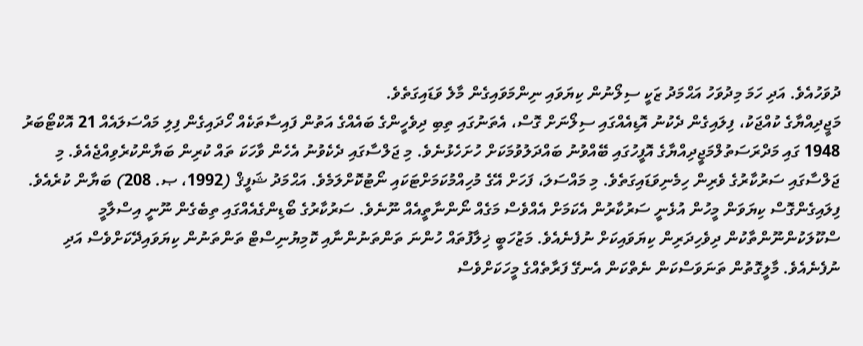ދުވަހުއެވެ. އަދި ހަމަ މިދުވަހު އަޙްމަދު ޒަކީ ސިލޯނުން ކިޔަވައި ނިންމަވައިގެން މާލެ ވަޑައިގަތެވެ.
މަޖީދިއްޔާގެ ކުއްޖަކު، ފިލައިގެން ދެކުނު އޮޑިއެއްގައި ސިލޯނަށް ގޮސް، އެތަނުގައި ތިބި ދިވެހީންގެ ބައެއްގެ އަތުން ފައިސާތަކެއް ހޯދައިގެން ފިލި މައްސަލައެއް 21 އޮކްޓޯބަރު 1948 ގައި މަދްރަސަތުލްމަޖީދިއްޔާގެ އޮފީހުގައި ބޭއްވުނު ބައްދަލުވުމަކަށް ހުށަހެޅުނެވެ. މި ޖަލްސާގައި ދެކެވުނު އެހެން ވާހަކަ ތައް ކުރިން ބަޔާންކުރެވިއްޖެއެވެ. މި ޖަލްސާގައި ސަރުކާރުގެ ވެރިން ހިމެނިވަޑައިގަތެވެ. މި މައްސަލަ، ފަހަށް އޭގެ މުހިއްމުކަމަށްޓަކައި ނޯޓުކޮށްލަމެވެ. އަޙްމަދު ޝަފީޤް (1992، ޞ. 208) ބަޔާން ކުރެއެވެ.
ފިލައިގެންގޮސް ކިޔަވަން މީހުން އުޅެނީ ސަރުކާރުން އެކަމަށް އެއްވެސް މަގެއް ނޯންނާތީއެއް ނޫނެވެ. ސަރުކާރުގެ ބޯޑިންގެއެއްގައި ތިބެގެން ނޫނީ އިސްލާމީ ސްކޫލަކުންނޫންތާކުން ދިވެހިދަރިން ކިޔަވައިކަށް ނުފެނެއެވެ. މަޒުހަބީ ޚިލާފުތައް ހުންނަ ތަންތަނުންނާއި ކޮމިޔުނިސްޓް ތަންތަނުން ކިޔަވައިދޭކަށްވެސް އަދި ނުފެނެއެވެ. މާލީގޮތުން ތަނަވަސްކަން ނެތްކަން އެނގޭ ފަރާތެއްގެ މީހަކަށްވެސް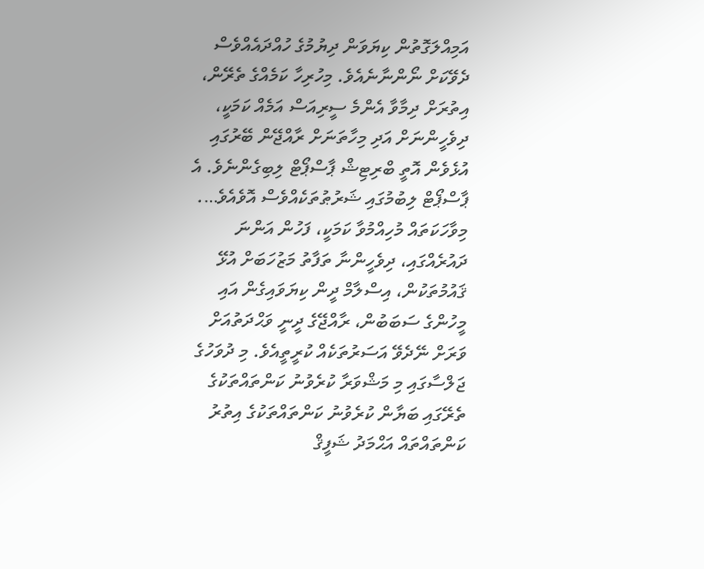އަމިއްލަގޮތުން ކިޔަވަން ދިޔުމުގެ ހުއްދައެއްވެސް ދެވޭކަށް ނޯންނާނެއެވެ. މިހުރިހާ ކަމެއްގެ ތެރޭން، އިތުރަށް ދިމާވާ އެންމެ ސީރިއަސް އަމެއް ކަމަކީ، ދިވެހީންނަށް އަދި މިހާތަނަށް ރާއްޖޭން ބޭރުގައި އުޅެވެން އޮތީ ބްރިޓިޝް ޕާސްޕޯޓް ލިބިގެންނެވެ. އެ ޕާސްޕޯޓް ލިބުމުގައި ޝަރުޠުތަކެއްވެސް އޮވެއެވެ….
މިވާހަކަތައް މުހިއްމުވާ ކަމަކީ، ފަހުން އަންނަ ދައުރެއްގައި، ދިވެހީންނާ ތަފާތު މަޒުހަބަށް އުޅޭ ޤައުމުތަކުން، އިސްލާމް ދީން ކިޔަވައިގެން އައި މީހުންގެ ސަބަބުން، ރާއްޖޭގެ ދީނީ ވަޙްދަތުއަށް ވަރަށް ނޭދެވޭ އަސަރުތަކެއް ކުރީތީއެވެ. މި ދުވަހުގެ ޖަލްސާގައި މި މަޝްވަރާ ކުރެވުނު ކަންތައްތަކުގެ ތެރޭގައި ބަޔާން ކުރެވުނު ކަންތައްތަކުގެ އިތުރު ކަންތައްތައް އަޙްމަދު ޝަފީޤް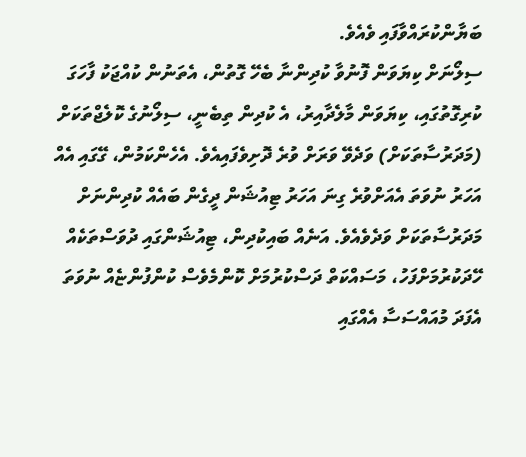ބަޔާންކުރައްވާފައި ވެއެވެ.
ސިލޯނަށް ކިޔަވަން ފޮނުވާ ކުދިންނާ ބެހޭ ގޮތުން، އެތަނުން ކުއްޖަކު ފާހަގަ ކުރިގޮތުގައި، ކިޔަވަން މާލެދާއިރު، އެ ކުދިން ތިބެނީ، ސިލޯނުގެ ކޮލެޖްތަކަށް (މަދަރުސާތަކަށް) ވަދެވޭ ވަރަށް ވުރެ ދޮށިވެފައިއެވެ. އެހެންކަމުން، ގޭގައި އެއް އަހަރު ނުވަތަ އެއަށްވުރެ ގިނަ އަހަރު ޓިއުޝަން ދީގެން ބައެއް ކުދިންނަށް މަދަރުސާތަކަށް ވަދެވެއެވެ. އަނެއް ބައިކުދިން، ޓިއުޝަންގައި ދުވަސްތަކެއް ހޭދަކުރުމަށްފަހު، މަސައްކަތް ދަސްކުރުމަށް ކޮންމެވެސް ކުންފުންޏެއް ނުވަތަ އެފަދަ މުއައްސަސާ އެއްގައި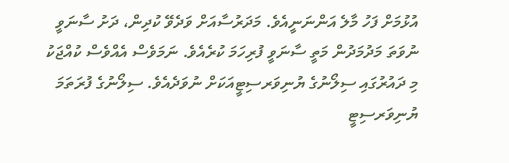އުޅުމަށް ފަހު މާލެ އަންނަނީއެވެ. މަދަރުސާއަށް ވަދެވޭ ކުދިން، ދަށު ސާނަވީ ނުވަތަ މަދުމަދުން މަތީ ސާނަވީ ފުރިހަމަ ކުރެއެވެ. ނަމަވެސް އެއްވެސް ކުއްޖަކު މި ދައުރުގައި ސިލޯނުގެ ޔުނިވަރސިޓީއަކަށް ނުވަދެއެވެ. ސިލޯނުގެ ފުރަތަމަ ޔުނިވަރސިޓީ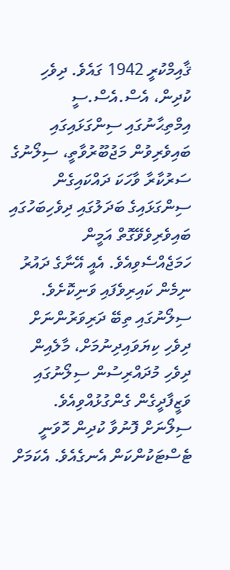ޤާއިމްކުރީ 1942 ގައެވެ. ދިވެހި ކުދިން، އެސް.އެސް.ސީ އިމްތިޙާނުގައި ސިންގަޅައިގައި ބައިވެރިވުން މަޖުބޫރުވާތީ، ސިލޯނުގެ ސަރުކާރާ ވާހަކަ ދައްކައިގެން ސިންގަޅައިގެ ބަދަލުގައި ދިވެހިބަހުގައި ބައިވެރިވެވޭގޮތް އަމީން ހަމަޖެއްސެވިއެވެ. އެއީ އޭނާގެ ދައުރު ނިމެން ކައިރިވެފައި ވަނިކޮށެވެ. ސިލޯނުގައި ތިބޭ ދަރިވަރުންނަށް ދިވެހި ކިޔަވައިދިނުމަށް، މާލެއިން ދިވެހި މުދައްރިސުން ސިލޯނުގައި ވަޒީފާދީގެން ގެންގުޅުއްވިއެވެ. ސިލޯނަށް ފޮނުވާ ކުދިން ހޮވަނީ ޓެސްޓަކުންކަން އެނގެއެވެ. އެކަމަށް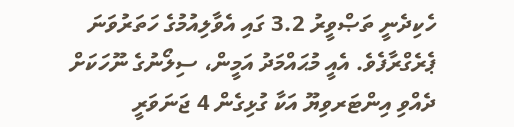ހެކިދެނީ ތަޞްވީރު 3.2 ގައި އެވާލިއުމުގެ ހަތަރުވަނަ ޕެރެގްރާފެވެ. އެއީ މުޙައްމަދު އަމީން، ސިލޯނުގެ ނޫހަކަށް ދެއްވި އިންޓަރވިޔޫ އަކާ ގުޅިގެން 4 ޖަނަވަރީ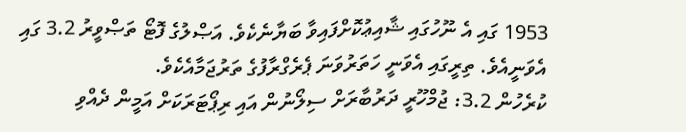1953 ގައި އެ ނޫހުގައި ޝާއިޢުކޮށްފައިވާ ބަޔާނެކެވެ. އަޞްލުގެ ފޮޓޯ ތަޞްވީރު 3.2 ގައި އެވަނީއެވެ. ތިރީގައި އެވަނީ ހަތަރުވަނަ ޕެރެގްރާފުގެ ތަރުޖަމާއެކެވެ.
ކުރެހުން 3.2: ޖުމްހޫރީ ދަރުބާރަށް ސިލޯނުން އައި ރިޕޯޓަރަކަށް އަމީން ދެއްވި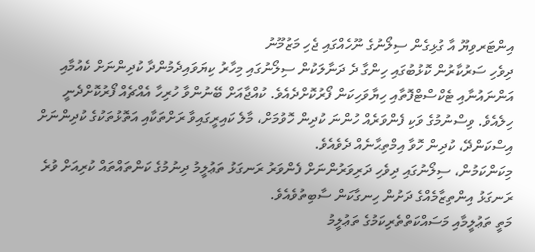އިންޓަރވިޔޫ އާ ގުޅިގެން ސިލޯނުގެ ނޫހެއްގައި ޖެހި މަޒުމޫނު
ދިވެހި ސަރުކާރުން ކޮޅުބުގައި ހިންގާ ދެ ދަނާލަކުން ސިލޯނުގައި މިހާރު ކިޔަވައިދެމުންދާ ކުދިންނަށް ކެއުމާއި އަންނައުނާއި ޓެކްސްޓްފޮތާއި ހިޔާވަހިކަން ފޯރުކޮށްދެއެވެ. ކުއްޖާއަށް ބޭނުންވާ ހުރިހާ އެއްޗެއް ފޯރުކޮށްދެނީ ހިލެއެވެ. ވިސްނުމުގެ ވަކި ފެންވަރެއް ހުންނަ ކުދިން ހޮވުމަށް، މާލެ ކައިރީގައިވާ ރަށްތަކާއި އަތޮޅުތަކުގެ ކުދިންނަށް އިސްކަންދޭ، ކުދިން ހޮވާ އިމްތިޙާނެއް ދެވެއެވެ.
މިކަންކަމުން، ސިލޯނުގައި ދިވެހި ދަރިވަރުންނަށް ފެންވަރު ރަނގަޅު ތަޢުލީމު ދިނުމުގެ ކަންތައްތައް ކުރިއަށް ވުރެ ރަނގަޅު އިންތިޒާމެއްގެ ދަށުން ހިނގާކަން ސާބިތުވެއެވެ.
މަތީ ތަޢުލީމާއި މަސައްކަތްތެރިކަމުގެ ތަޢުލީމު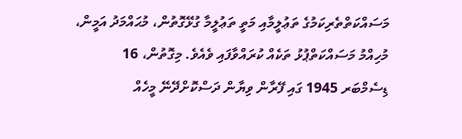މަސައްކަތްތެރިކަމުގެ ތަޢުލީމާއި މަތީ ތަޢުލީމާ ގުޅޭގޮތުން، މުޙައްމަދު އަމީން، މުހިއްމު މަސައްކަތްޕުޅު ތަކެއް ކުރައްވާފައި ވެއެވެ. މިގޮތުން، 16 ޑިސެމްބަރ 1945 ގައި ފޭރާން ވިޔާން ދަސްކޮށްދޭނޭ މީހެއް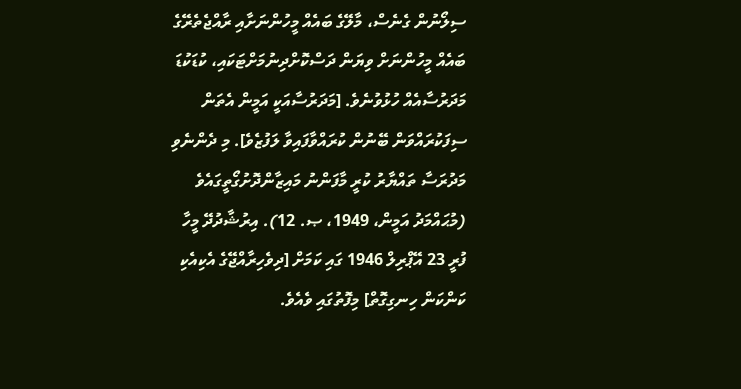ސިލޯނުން ގެނެސް، މާލޭގެ ބައެއް މީހުންނަށާއި ރާއްޖެތެރޭގެ ބައެއް މީހުންނަށް ވިޔަން ދަސްކޮށްދިނުމަށްޓަކައި، ކުޑަކުޑަ މަދަރުސާއެއް ހުޅުވުނެވެ. [މަދަރުސާއަކީ އަމީން އެތަން ސިފަކުރައްވަން ބޭނުން ކުރައްވާފައިވާ ލަފުޒެވެ]. މި ދެންނެވި މަދުރަސާ ތައްޔާރު ކުރީ މާފަންނު މައިޒާންދޮށުގޯތީގައެވެ (މުޙައްމަދު އަމީން، 1949، ޞ. 12). އިރުޝާދުދޭ މީހާ ފުރީ 23 އޭޕްރިލް 1946 ގައި ކަމަށް [ދިވެހިރާއްޖޭގެ އެކިއެކި ކަންކަން ހިނގިގޮތް] މިފޮތުގައި ވެއެވެ.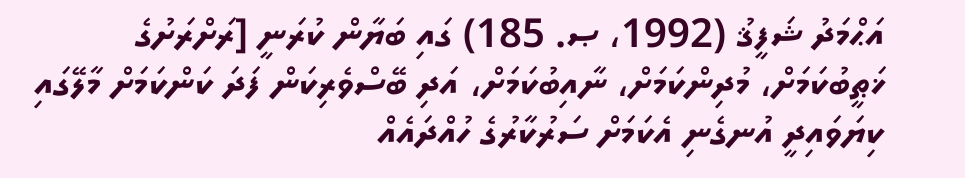އަޙްމަދު ޝަފީޤު (1992، ޞ. 185) ގައި ބަޔާން ކުރަނީ [ރަށްރަށުގެ ޚަޠީބުކަމަށް، މުދިންކަމަށް، ނާއިބުކަމަށް، އަދި ބޭސްވެރިކަން ފަދަ ކަންކަމަށް މާލޭގައި ކިޔަވައިދީ އުނގެނި އެކަމަށް ސަރުކާރުގެ ހުއްދައެއް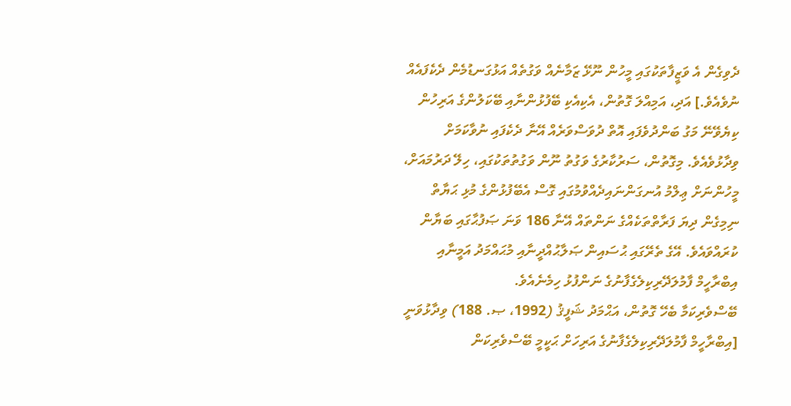ދެވިގެން އެ ވަޒީފާތަކުގައި މީހުން ނޫޅޭ ޒަމާނެއް ވަގުތެއް އަޅުގަނޑުމެން ދެކެފައެއް ނުވެއެވެ.] އަދި، އަމިއްލަ ގޮތުން، އެކިއެކި ބޭފުޅުންނާއި ބޭކަލުންގެ އަރިހުން ކިޔެވޭނޭ މަގު ބަންދުވެފައި އޮތް ދުވަސްވަރެއް އޭނާ ދެކެފައި ނުވާކަމަށް ވިދާޅުވެއެވެ. މިގޮތުން، ސަރުކާރުގެ ވަގުތު ނޫން ވަގުތުތަކުގައި، ހިލޭ ދަރުމައަށް، މީހުންނަށް ޢިލްމު އުނގަންނައިދެއްވުމުގައި ގޮސް އެބޭފުޅުންގެ މުޅި ޙަޔާތް ނިމިގެން ދިޔަ ފަރާތްތަކެއްގެ ނަންތައް އޭނާ 186 ވަނަ ޞަފުޙާގައި ބަޔާން ކުރައްވައެވެ. އޭގެ ތެރޭގައި ޙުސައިން ޞަލާޙުއްދީނާއި މުޙައްމަދު އަމީނާއި އިބްރާހީމް ފާމުލަދޭރިކިލެގެފާނުގެ ނަންފުޅު ހިމެނެއެވެ.
ބޭސްވެރިކަމާ ބެހޭ ގޮތުން، އަޙްމަދު ޝަފީޤު (1992، ޞ. 188) ވިދާޅުވަނީ [އިބްރާހީމް ފާމުލަދޭރިކިލެގެފާނުގެ އަރިހަށް ޙަކީމީ ބޭސްވެރިކަން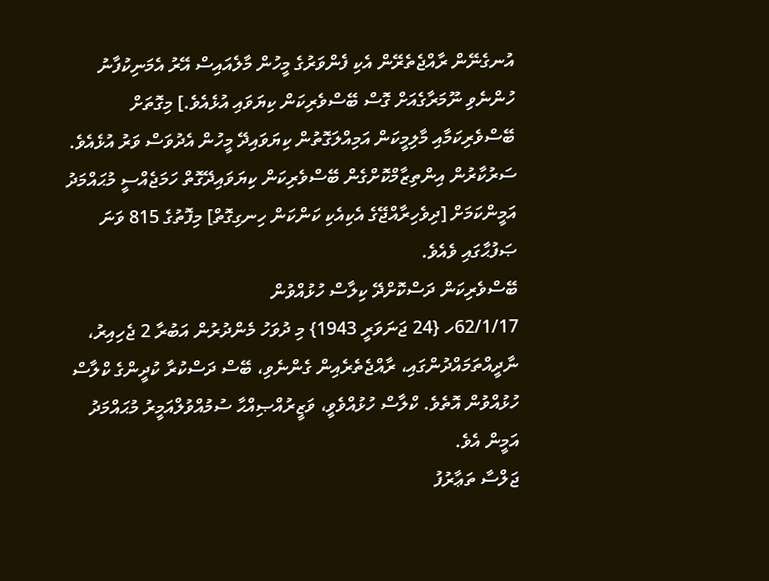އުނގެނޭން ރާއްޖެތެރޭން އެކި ފެންވަރުގެ މީހުން މާލެއައިސް އޭރު އެމަނިކުފާނު ހުންނެވި ނޫމަރާގެއަށް ގޮސް ބޭސްވެރިކަން ކިޔަވައި އުޅެއެވެ.] މިގޮތަށް ބޭސްވެރިކަމާއި މާލިމީކަން އަމިއްލަގޮތުން ކިޔަވައިދޭ މީހުން އެދުވަސް ވަރު އުޅެއެވެ. ސަރުކާރުން އިންތިޒާމްކޮށްގެން ބޭސްވެރިކަން ކިޔަވައިދޭގޮތް ހަމަޖެއްސީ މުޙައްމަދު އަމީންކަމަށް [ދިވެހިރާއްޖޭގެ އެކިއެކި ކަންކަން ހިނގިގޮތް] މިފޮތުގެ 815 ވަނަ ޞަފުޙާގައި ވެއެވެ.
ބޭސްވެރިކަން ދަސްކޮށްދޭ ކިލާސް ހުޅުއްވުން
62/1/17ހ {24 ޖަނަވަރީ 1943} މި ދުވަހު މެންދުރުން އަބުރާ 2 ޖެހިއިރު، ނާދީއްތަމައްދުންގައި، ރާއްޖެތެރެއިން ގެންނެވި، ބޭސް ދަސްކުރާ ކުދީންގެ ކްލާސް ހުޅުއްވުން އޮތެވެ. ކްލާސް ހުޅުއްވެވީ، ވަޒީރުއްޞިއްޙާ ސުމުއްވުލްއަމީރު މުޙައްމަދު އަމީން އެވެ.
ޖަލްސާ ތަޢާރުފު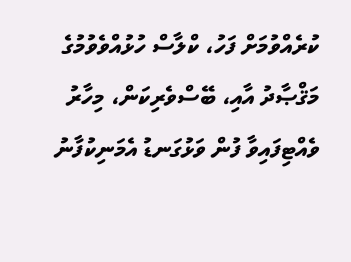ކުރެއްވުމަށް ފަހު، ކްލާސް ހުޅުއްވެވުމުގެ މަޤްޞާދު އާއި، ބޭސްވެރިކަން، މިހާރު ވެއްޓިފައިވާ ފުން ވަޅުގަނޑު އެމަނިކުފާނު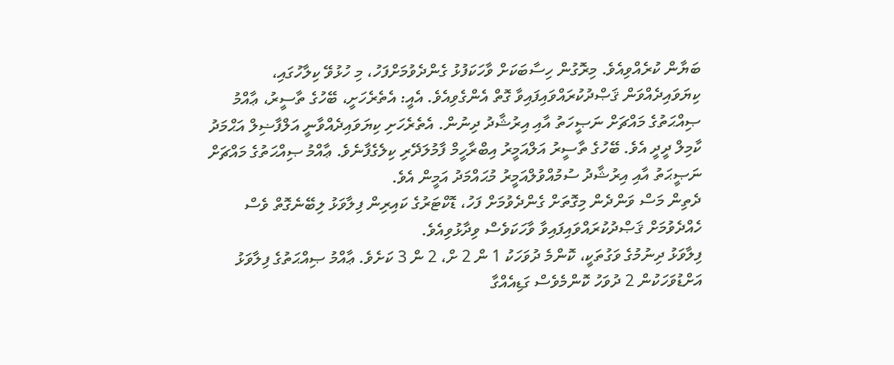ބަޔާން ކުރެއްވިއެވެ. މިރޮގުން ހިސާބަކަށް ވާހަކަފުޅު ގެންދެވުމަށްފަހު، މި ހުޅުވޭ ކިލާހުގައި، ކިޔަވައިދެއްވަން ޤަޞްދުކުރައްވައިފައިވާ ގޮތް އެންގެވިއެވެ. އެއީ: އެތެރެހަށީ، ބޭހުގެ ތާސީރު، ޢާއްމު ޞިއްޙަތުގެ މައްޗަށް ނަޞީހަތު އާއި އިރުޝާދު ދިނުން. އެތެރެހަށި ކިޔަވައިދެއްވާނީ އަލްފާޟިލް އަޙްމަދު ކާމިލް ދީދީ އެވެ. ބޭހުގެ ތާސީރު އަލްއަމީރު އިބްރާހީމް ފާމުލަދޭރި ކިލެގެފާނެވެ. ޢާއްމު ޞިއްޙަތުގެ މައްޗަށް ނަޞީޙަތު އާއި އިރުޝާދު ސުމުއްވުލްއަމީރު މުޙައްމަދު އަމީން އެވެ.
ދެތިން މަސް ވަންދެން މިގޮތަށް ގެންދެވުމަށް ފަހު، ޑޮކްޓަރުގެ ކައިރިން ފިލާވަޅު ލިބޭނެގޮތް ވެސް ހެއްދެވުމަށް ޤަޞްދުކުރައްވައިފައިވާ ވާހަކަވެސް ވިދާޅުވިއެވެ.
ފިލާވަޅު ދިނުމުގެ ވަގުތަކީ، ކޮންމެ ދުވަހަކު 1 ން 2 ށް، 2 ން 3 ކަށެވެ. ޢާއްމު ޞިއްޙަތުގެ ފިލާވަޅު އަށްޑުވަހަކުން 2 ދުވަހު ކޮންމެވެސް ގަޑިއެއްގާ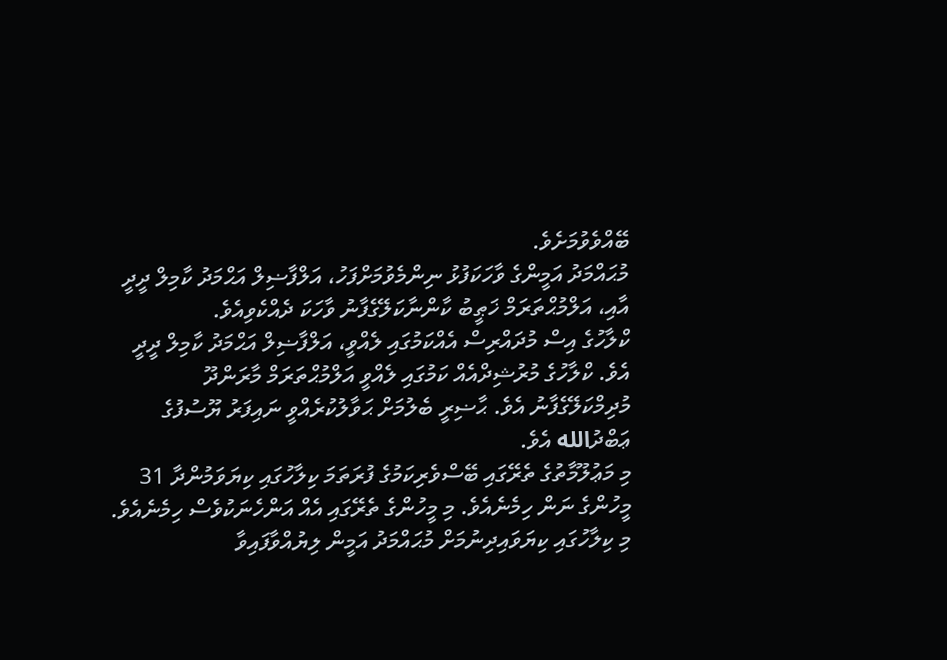ބޭއްވެވުމަށެވެ.
މުޙައްމަދު އަމީންގެ ވާހަކަފުޅު ނިންމެވުމަށްފަހު، އަލްފާޟިލް އަޙްމަދު ކާމިލް ދީދީ އާއި، އަލްމުޙްތަރަމް ޚަޠީބު ކާންނާކަލޭގެފާނު ވާހަކަ ދެއްކެވިއެވެ.
ކްލާހުގެ އިސް މުދައްރިސް އެއްކަމުގައި ލެއްވީ، އަލްފާޟިލް އަޙްމަދު ކާމިލް ދީދީ އެވެ. ކްލާހުގެ މުރުޝިދްއެއް ކަމުގައި ލެއްވީ އަލްމުޙްތަރަމް މާރަންދޫ މުދިމްކަލޭގެފާނު އެވެ. ޙާޟިރީ ބެލުމަށް ޙަވާލުކުރެއްވީ ނައިފަރު ޔޫސުފުގެ ޢަބްދުالله އެވެ.
މި މަޢުލޫމާތުގެ ތެރޭގައި ބޭސްވެރިކަމުގެ ފުރަތަމަ ކިލާހުގައި ކިޔަވަމުންދާ 31 މީހުންގެ ނަން ހިމެނެއެވެ. މި މީހުންގެ ތެރޭގައި އެއް އަންހެނަކުވެސް ހިމެނެއެވެ. މި ކިލާހުގައި ކިޔަވައިދިނުމަށް މުޙައްމަދު އަމީން ލިޔުއްވާފައިވާ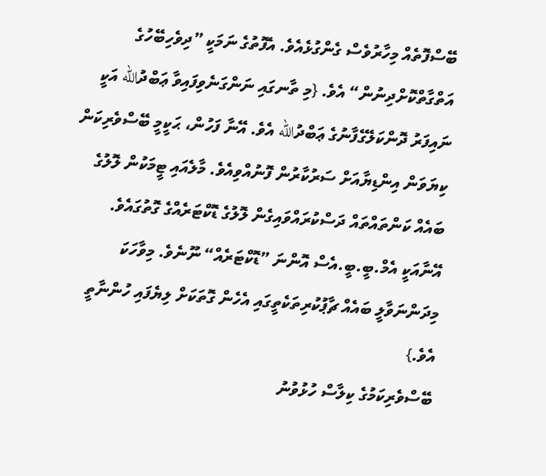ބޭސްފޮތެއް މިހާރުވެސް ގެންގުޅެއެވެ. އެފޮތުގެ ނަމަކީ ”ދިވެހިބޭހުގެ އަތްގާތްކޮށްދިނުން“ އެވެ. {މި ތާނގައި ނަންގަނެވިފައިވާ ޢަބްދުالله އަކީ ނައިފަރު ދޮންކަލޭގެފާނުގެ ޢަބްދުالله އެވެ. އޭނާ ފަހުން، ޙަކީމީ ބޭސްވެރިކަން ކިޔަވަން އިންޑިޔާއަށް ސަރުކާރުން ފޮނުއްވިއެވެ. މާލެއައި ޓީމަކުން ލޮލުގެ ބައެއް ކަންތައްތައް ދަސްކުރައްވައިގެން ލޮލުގެ ޑޮކްޓަރެއްގެ ގޮތުގައެވެ. އޭނާއަކީ އެމް.ބީ.ބީ.އެސް އޮންނަ ”ޑޮކްޓަރެއް“ ނޫނެވެ. މިވާހަކަ މިދަންނަވާލީ ބައެއް ޗާޕުކުރިތަކެތީގައި އެހެން ގޮތަކަށް ލިޔެފައި ހުންނާތީ އެވެ.}
ބޭސްވެރިކަމުގެ ކިލާސް ހުޅުވުނު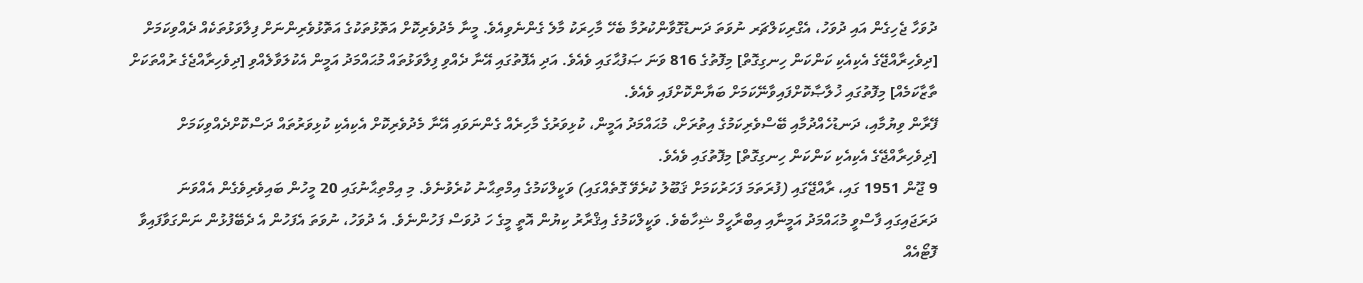ދުވަހާ ޖެހިގެން އައި ދުވަހު، އެގްރިކަލްޗަރ ނުވަތަ ދަނޑުގޮވާންކުރުމާ ބެހޭ މާހިރަކު މާލެ ގެންނެވިއެވެ. މީނާ މެދުވެރިކޮށް އަތޮޅުތަކުގެ އަތޮޅުވެރިންނަށް ފިލާވަޅުތަކެއް ދެއްވިކަމަށް [ދިވެހިރާއްޖޭގެ އެކިއެކި ކަންކަން ހިނގިގޮތް] މިފޮތުގެ 816 ވަނަ ޞަފުޙާގައި ވެއެވެ. އަދި އެފޮތުގައި އޭނާ ދެއްވި ފިލާވަޅުތައް މުޙައްމަދު އަމީން އެކުލަވާލެއްވި [ދިވެހިރާއްޖެގެ ރުއްތަކަށް ތާޒާކަމެއް] މިފޮތުގައި ޚުލާޞާކޮށްފައިވާނޭކަމަށް ބަޔާންކޮށްފައި ވެއެވެ.
ފޭރާން ވިޔުމާއި، ދަނޑުހެއްދުމާއި ބޭސްވެރިކަމުގެ އިތުރަށް، މުޙައްމަދު އަމީން، ކުޅިވަރުގެ މާހިރެއް ގެންނަވައި އޭނާ މެދުވެރިކޮށް އެކިއެކި ކުޅިވަރުތައް ދަސްކޮށްދެއްވިކަމަށް [ދިވެހިރާއްޖޭގެ އެކިއެކި ކަންކަން ހިނގިގޮތް] މިފޮތުގައި ވެއެވެ.
9 ޖޫން 1951 ގައި، ރާއްޖޭގައި (ފުރަތަމަ ފަހަރުކަމަށް ޤަބޫލު ކުރެވޭ ގޮތެއްގައި) ވަކީލްކަމުގެ އިމްތިޙާނު ކުރެވުނެވެ. މި އިމްތިޙާނުގައި 20 މީހުން ބައިވެރިވެގެން އެއްވަނަ ދަރަޖައިގައި ފާސްވީ މުޙައްމަދު އަމީނާއި އިބްރާހީމް ޝިހާބެވެ. ވަކީލްކަމުގެ އިޤްރާރު ކިޔުން އޮތީ މީގެ ހަ ދުވަސް ފަހުންނެވެ. އެ ދުވަހު، ނުވަތަ އެފަހުން އެ ދެބޭފުޅުން ނަންގަވާފައިވާ ފޮޓޯއެއް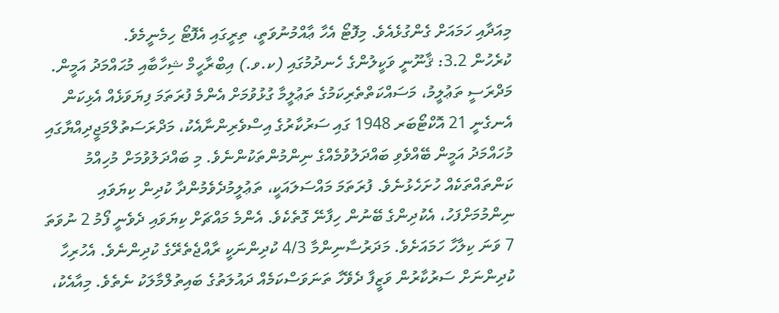މިއަދާއި ހަމައަށް ގެންގުޅެއެވެ. މިފޮޓޯ އެހާ ޢާއްމުނުވަތީ، ތިރީގައި އެފޮޓޯ ހިމެނީމެވެ.
ކުރެހުން 3.2: ޤާނޫނީ ވަކީލުންގެ ހެނދުމުގައި (ކ.ވ.) އިބްރާހީމް ޝިހާބާއި މުޙައްމަދު އަމީން.
މަދްރަސީ ތަޢުލީމު، މަސައްކަތްތެރިކަމުގެ ތަޢުލީމާ ގުޅުވުމަށް އެންމެ ފުރަތަމަ ފިޔަވަޅެއް އެޅިކަން އެނގެނީ 21 އޮކްޓޯބަރ 1948 ގައި ސަރުކާރުގެ އިސްވެރިންނާއެކު، މަދްރަސަތުލްމަޖީދިއްޔާގައި މުހައްމަދު އަމީން ބޭއްވެވި ބައްދަލުވުމެއްގެ ނިންމުންތަކުންނެވެ. މި ބައްދަލުވުމަށް މުހިއްމު ކަންތައްތަކެއް ހުށަހެޅުނެވެ. ފުރަތަމަ މައްސަލައަކީ، ތަޢުލީމުދެވެމުންދާ ކުދިން ކިޔަވައި ނިންމުމަށްފަހު، އެކުދިންގެ ބޭނުން ހިފާނޭ ގޮތެކެވެ. އެންމެ މައްޗަށް ކިޔަވައި ދެވެނީ ފޯމު 2 ނުވަތަ 7 ވަނަ ކިލާހާ ހަމައަށެވެ. މަދަރުސާނިންމާ 4/3 ކުދިންނަކީ ރާއްޖެތެރޭގެ ކުދިންނެވެ. އެހުރިހާ ކުދިންނަށް ސަރުކާރުން ވަޒީފާ ދެވޭހާ ތަނަވަސްކަމެއް ދައުލަތުގެ ބައިތުލްމާލަކު ނެތެވެ. މިއާއެކު،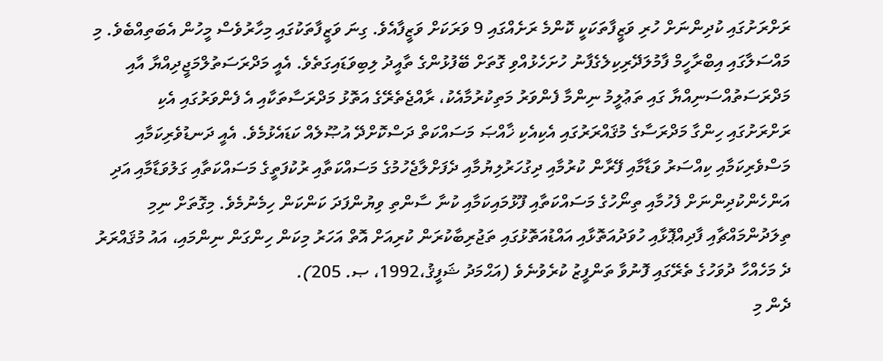ރަށްރަށުގައި ކުދިންނަށް ހުރި ވަޒީފާތަކަކީ ކޮންމެ ރަށެއްގައި 9 ވަރަކަށް ވަޒީފާއެވެ. ގިނަ ވަޒީފާތަކުގައި މިހާރުވެސް މީހުން އެބަތިއްބެވެ. މި މައްސަލާގައި އިބްރާހީމް ފާމުލަދޭރިކިލެގެފާނު ހުށަހެޅުއްވި ގޮތަށް ބޭފުޅުންގެ ތާއީދު ލިބިވަޑައިގަތެވެ. އެއީ މަދްރަސަތުލްމަޖީދިއްޔާ އާއި މަދްރަސަތުއްސަނިއްޔާ ގައި ތަޢުލީމު ނިންމާ ފެންވަރު މަތިކުރުމާއެކު، ރާއްޖެތެރޭގެ އަތޮޅު މަދްރަސާތަކާއި އެ ފެންވަރުގައި އެކި ރަށްރަށުގައި ހިންގާ މަދްރަސާގެ މުޤައްރަރުގައި އެކިއެކި ޚާއްޞަ މަސައްކަތް ދަސްކޮށްދޭ އުޞޫލެއް ކަޑައެޅުމެވެ. އެއީ ދަނޑުވެރިކަމާއި މަސްވެރިކަމާއި ކިއްސަރު ވަޑާމާއި ފޭރާން ކުރުމާއި ދިގުހަރުލިޔުމާއި ދެފަށްލާޖެހުމުގެ މަސައްކަތާއި ރުކުފަތީގެ މަސައްކަތާއި ގަލުވަޑާމާއި އަދި އަންހެންކުދިންނަށް ފެހުމާއި ތިނޯހުގެ މަސައްކަތާއި ފޫޅުމައިކަމާއި ކުނާ ސާންތި ވިޔުންފަދަ ކަންކަން ހިމެނުމެވެ. މިގޮތަށް ނިމި ތިލަދުންމައްޗާއި ފާދިއްޕޮޅާއި ހުވަދުއަތޮޅާއި އައްޑުއަތޮޅުގައި ތަޖުރިބާކުރަން ކުރިއަށް އޮތް އަހަރު މިކަން ހިންގަން ނިންމައި، އައު މުޤައްރަރު ދެ މަހެއްހާ ދުވަހުގެ ތެރޭގައި ފޮނުވާ ތަންފީޒު ކުރެވުނެވެ (އަޙްމަދު ޝަފީޤު،1992، ޞ. 205).
ދެން މި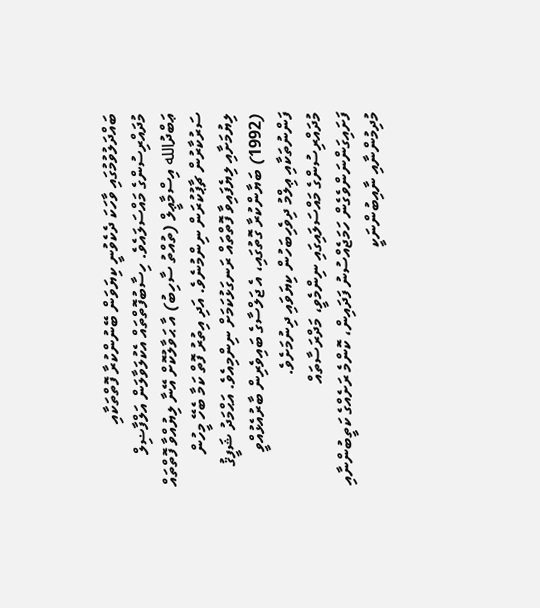ބައްދަލުވުމުގައި ވާހަކަ ދެކެވުނީ ކިޔަވަން ބޭނުންކުރާ ފޮތްތަކާއި މުދައްރިސުންގެ މައްސަލައެވެ. ހިސާބުފޮތްތައް އެކުލަވާލަން އަލްފާޟިލް ޢަބްދުالله އިސްމާޢީލް (ތުއްތު ސާހިބު) އާ ޙަވާލުކޮށް އޭނާ ލިޔުއްވާ ފޮތްތައް ސަރުކާރުން ޗާޕުކުރަން ނިންމުނެވެ. އަދި އިތުރު ފޮތް ކަމާ ބެހޭ މީހުން ލިޔުމަށާއި ލިޔެފައިވާ ފޮތްތައް ރަނގަޅުކަމަށް ނިންމިއެވެ. އަޙްމަދު ޝަފީޤު (1992) ބަޔާންކުރާ ގޮތުގައި، އެ ޖަލްސާގެ ބައިވެރިން ބާރުއެޅުއްވީ ފަންނުތަކާއި ޢިލްމު ދިވެހިބަހުން ކިޔަވައި ދިނުމަށެވެ.
މުދައްރިސުންގެ މައްސަލައިގައި ނިންމެވީ، މަދްރަސާތައް ފަށައިގަންނަންވެގެން ހަމަޖެއްސުނު ފަދައިން، ކޮންމެ ރަށެއްގެ ކަތީބުންނާއި މުދިމުންނާއި ނާއިބުންނަކީ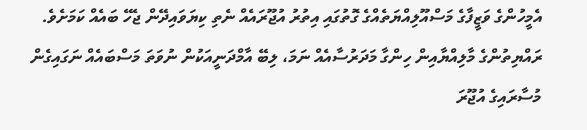އެމީހުންގެ ވަޒީފާގެ މަސްއޫލިއްޔަތެއްގެ ގޮތުގައި އިތުރު އުޖޫރައެއް ނެތި ކިޔަވައިދޭން ޖެހޭ ބައެއް ކަމަށެވެ. ރައްޔިތުންގެ މާލިއްޔާއިން ހިންގާ މަދަރުސާއެއް ނަމަ، ލިބޭ އާމްދަނީއަކުން ނުވަތަ މަސްބައެއް ނަގައިގެން މުސާރައިގެ އުޖޫރަ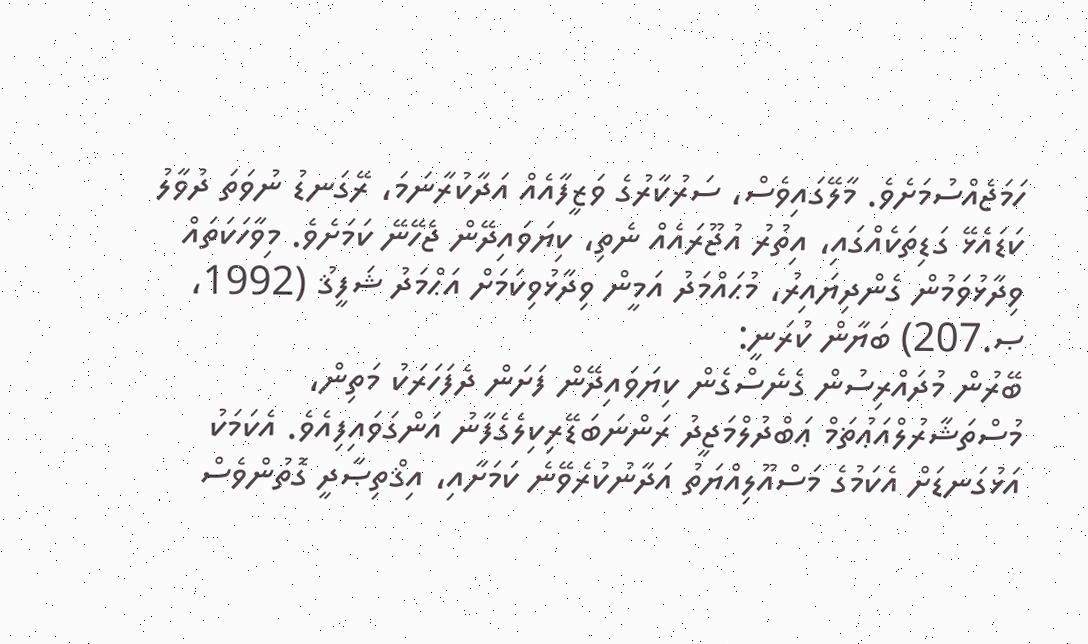ހަމަޖެއްސުމަށެވެ. މާލޭގައިވެސް، ސަރުކާރުގެ ވަޒީފާއެއް އަދާކުރާނަމަ، ރޭގަނޑު ނުވަތަ ދުވާލު ކަޑައެޅޭ ގަޑިތަކެއްގައި، އިތުރު އުޖޫރައެއް ނެތި، ކިޔަވައިދޭން ޖެހޭނޭ ކަމަށެވެ. މިވާހަކަތައް ވިދާޅުވަމުން ގެންދިޔައިރު، މުޙައްމަދު އަމީން ވިދާޅުވިކަމަށް އަޙްމަދު ޝަފީޤު (1992، ޞ.207) ބަޔާން ކުރަނީ:
ބޭރުން މުދައްރިސުން ގެނެސްގެން ކިޔަވައިދޭން ފަށަން ދެފަހަރަކު މަތިން، މުސްތަޝާރުލްއަޢުޡަމް ޢަބްދުލްމަޖީދު ރަންނަބަޑޭރިކިލެގެފާނު އަންގަވައިފިއެވެ. އެކަމަކު އަޅުގަނޑަށް އެކަމުގެ މަސްއޫލިއްޔަތު އަދާނުކުރެވޭނެ ކަމަށާއި، އިޤްތިޞާދީ ގޮތުންވެސް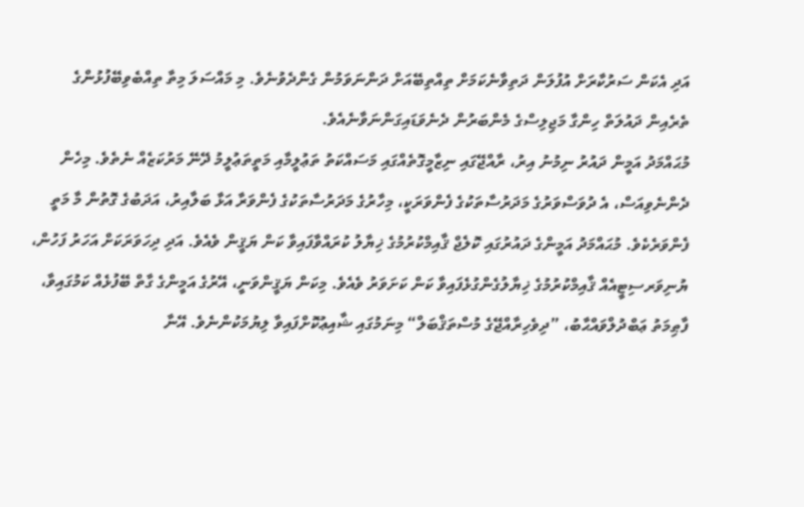އަދި އެކަން ސަރުކާރަށް އުފުލަން ދަތިވާނެކަމަށް ތިއްތިބޭއަށް ދަންނަވަމުން ގެންދެވުނެވެ. މި މައްސަލަ މިތާ ތިއްބެވިބޭފުޅުންގެ ތެރެއިން ދައުލަތް ހިންގާ މަޖިލިސްގެ މެންބަރުން ދެނެވަޑައިގަންނަވާނެއެވެ.
މުޙައްމަދު އަމީން ދައުރު ނިމުނު އިރު، ރާއްޖޭގައި ނިޒާމީގޮތެއްގައި މަސައްކަތު ތަޢުލީމާއި މަތީތަޢުލީމު ދޭނޭ މަރުކަޒެއް ނެތެވެ. މިހެން ދެންނެވިއަސް، އެ ދުވަސްވަރުގެ މަދަރުސާތަކުގެ ފެންވަރަކީ، މިހާރުގެ މަދަރުސާތަކުގެ ފެންވަރާ އަޅާ ބަލާއިރު، އަދަބުގެ ގޮތުން މާ މަތީ ފެންވަރެކެވެ. މުޙައްމަދު އަމީންގެ ދައުރުގައި ކޮލެޖް ޤާއިމްކުރުމުގެ ޚިޔާލު ކުރައްވާފައިވާ ކަން ޔަޤީން ވެއެވެ. އަދި ދިހަވަރަކަށް އަހަރު ފަހުން، ޔުނިވަރސިޓީއެއް ޤާއިމްކުރުމުގެ ޚިޔާލުގެންގުޅެފައިވާ ކަން ކަށަވަރު ވެއެވެ. މިކަން ޔަޤީންވަނީ، އޭރުގެ އަމީންގެ ގާތް ބޭފުޅެއް ކަމުގައިވާ، ފާޠިމަތު ޢަބްދުލްވައްޙާބު، ”ދިވެހިރާއްޖޭގެ މުސްތަޤްބަލް“ މިނަމުގައި ޝާއިޢުކޮށްފައިވާ ލިޔުމަކުންނެވެ. އޭނާ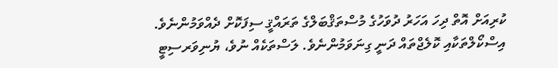ކުރިއަށް އޮތް ދިހަ އަހަރު ދުވަހުގެ މުސްތަޤްބަލްގެ ތަރައްޤީ ސިފަކޮށް ދެއްވަމުންނެވެ.
އިސްކޯލްތަކާއި ކޮލެޖްތައް ދަނީ ގިނަވަމުންނެވެ. ލަސްތަކެއް ނުވެ، ޔުނިވަރސިޓީ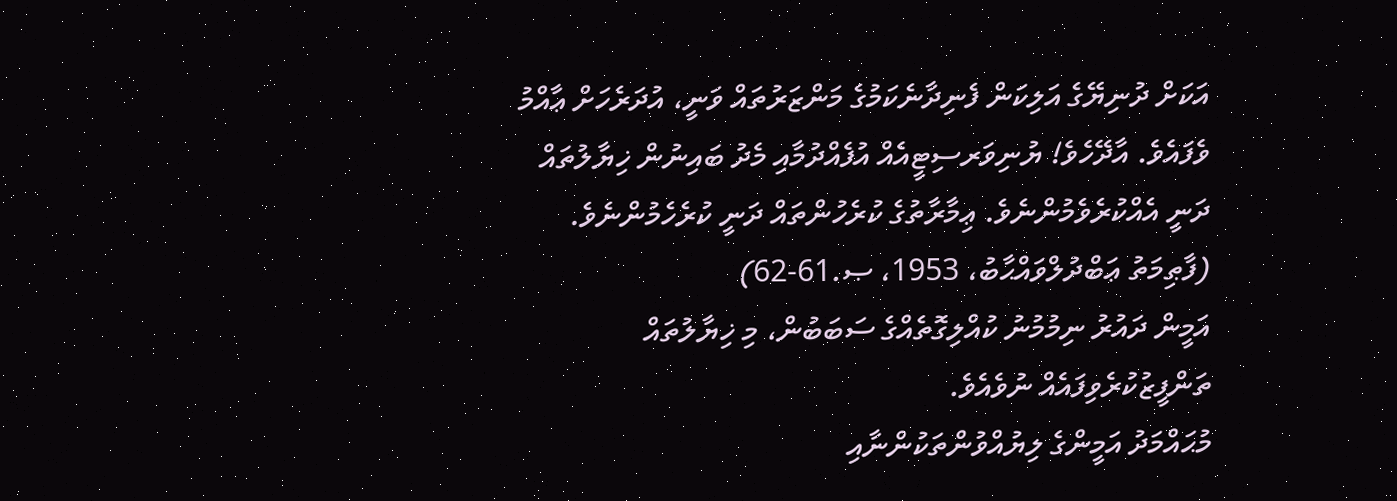އަކަށް ދުނިޔޭގެ އަލިކަން ފެނިދާނެކަމުގެ މަންޒަރުތައް ވަނީ، އުދަރެހަށް ޢާއްމު ވެފައެވެ. އާދޭހެވެ! ޔުނިވަރސިޓީއެއް އުފެއްދުމާއި މެދު ބައިނުން ޚިޔާލުތައް ދަނީ އެއްކުރެވެމުންނެވެ. ޢިމާރާތުގެ ކުރެހުންތައް ދަނީ ކުރެހެމުންނެވެ. (ފާޠިމަތު ޢަބްދުލްވައްޙާބު، 1953، ޞ.61-62)
އަމީން ދައުރު ނިމުމުނު ކުއްލިގޮތެއްގެ ސަބަބުން، މި ޚިޔާލުތައް ތަންފީޒުކުރެވިފައެއް ނުވެއެވެ.
މުޙައްމަދު އަމީންގެ ލިޔުއްވުންތަކުންނާއި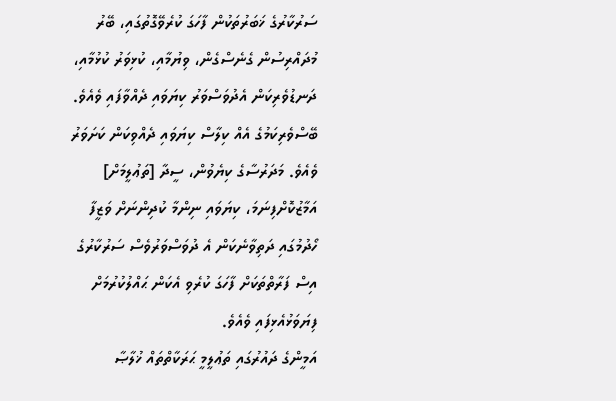ސަރުކާރުގެ ޚަބަރުތަކުން ފާހަގަ ކުރެވޭގޮތުގައި، ބޭރު މުދައްރިސުން ގެނެސްގެން، ވިޔުމާއި، ކުޅިވަރު ކުޅުމާއި، ދަނޑުވެރިކަން އެދުވަސްވަރު ކިޔަވައި ދެއްވާފައި ވެއެވެ. ބޭސްވެރިކަމުގެ އެއް ކިލާސް ކިޔަވައި ދެއްވިކަން ކަށަވަރު ވެއެވެ. މަދަރުސާގެ ކިޔެވުން، ސީދާ [ތަޢުލީމަށް] އަމާޒުކޮށްފިނަމަ، ކިޔަވައި ނިންމާ ކުދިންނަށް ވަޒީފާ ހޯދުމުގައި ދަތިވާނެކަން އެ ދުވަސްވަރުވެސް ސަރުކާރުގެ އިސް ފަރާތްތަކަށް ފާހަގަ ކުރެވި އެކަން ޙައްލުކުރުމަށް ފިޔަވަޅުއެޅިފައި ވެއެވެ.
އަމީންގެ ދައުރުގައި ތަޢުލީމީ ޙަރަކާތްތައް ޚުލާޞާ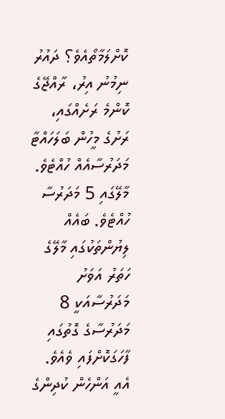ކޮށްލަމާތޯއެވެ؟ ދައުރު ނިމުނު އިރު، ރާއްޖޭގެ ކޮންމެ ރަށެއްގައި، ރަށުގެ މީހުން ބަލަހައްޓާ މަދަރުސާއެއް ހުއްޓެވެ. މާލޭގައި 5 މަދަރުސާ ހުއްޓެވެ. ބައެއް ލިޔުންތަކުގައި މާލޭގެ ހަތަރު އަވަށު މަދަރުސާއަކީ 8 މަދަރުސާގެ ގޮތުގައި ފާހަގަކޮށްފައި ވެއެވެ. އެއީ އަންހެން ކުދިންގެ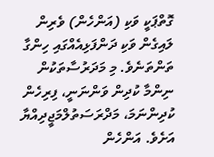ގޮތްޕަކީ ވަކި (އަންހެން) ވެރިން ލައިގެން ވަކި ދަންފަޅިއެއްގައި ހިންގާ ތަންތަނެވެ. މި މަދަރުސާތަކުން ނިންމާ ކުދިން ވަންނަނީ، ފިރިހެން ކުދިންނަމަ، މަދްރަސަތުލްމަޖީދިއްޔާ އަށެވެ. އަންހެން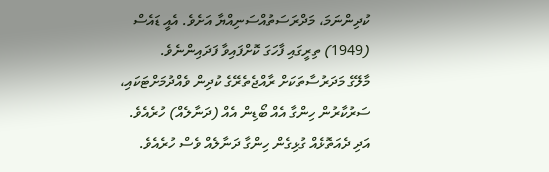ކުދިންނަމަ، މަދްރަސަތުއްސަނިއްޔާ އަށެވެ. އެއީ ޑައެސް (1949) ތިރީގައި ފާހަގަ ކޮށްފައިވާ ފަދައިންނެވެ.
މާލޭގެ މަދަރުސާތަކަށް ރާއްޖެތެރޭގެ ކުދިން ވެއްދުމަށްޓަކައި، ސަރުކާރުން ހިންގާ އެއް ބޯޑިން އެއް (ދަނާލެއް) ހުރެއެވެ. އަދި ދެއަތޮޅެއް ގުޅިގެން ހިންގާ ދަނާލެއް ވެސް ހުރެއެވެ.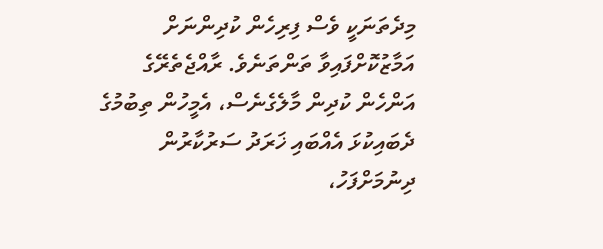މިދެތަނަކީ ވެސް ފިރިހެން ކުދިންނަށް އަމާޒުކޮށްފައިވާ ތަންތަނެވެ. ރާއްޖެތެރޭގެ އަންހެން ކުދިން މާލެގެނެސް، އެމީހުން ތިބުމުގެ ދެބައިކުޅަ އެއްބައި ޚަރަދު ސަރުކާރުން ދިނުމަށްފަހު،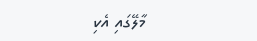މާލޭގައި އެކި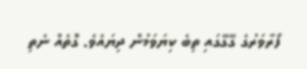ފޯރާވަރުގެ ގޭގޭގައި ތިބެ ކިޔަވަމުން ދިޔައެވެ. ގޮތެއް ނެތި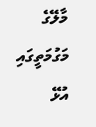މާލޭގެ މަގުމަތީގައި އުޅޭ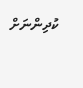ކުދިންނަށް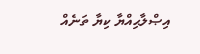އިޞްލާޙިއްޔާ ކިޔާ ތަނެއް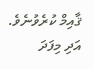ޤާއިމް ކުރެވުނެވެ. އަދި މިފަދަ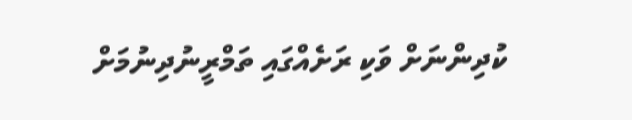ކުދިންނަށް ވަކި ރަށެއްގައި ތަމްރީނުދިނުމަށް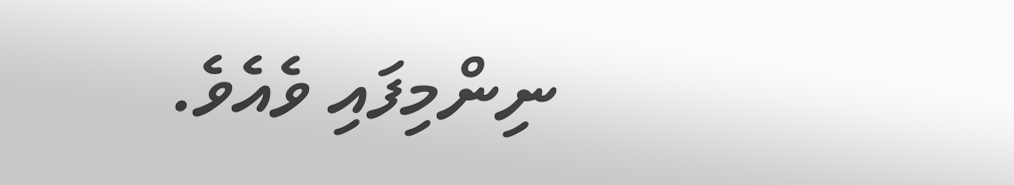ނިންމިފައި ވެއެވެ.